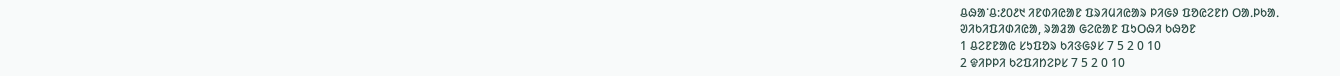ᱪᱷᱟᱸᱪ:᱒᱐᱒᱑ ᱤᱱᱰᱤᱭᱟᱱ ᱯᱨᱤᱢᱤᱭᱟᱨ ᱞᱤᱜᱽ ᱯᱚᱭᱮᱱᱴ ᱛᱟᱹᱞᱠᱟᱹ
ᱣᱤᱠᱤᱯᱤᱰᱤᱭᱟ, ᱨᱟᱲᱟ ᱜᱮᱭᱟᱱ ᱯᱩᱛᱷᱤ ᱠᱷᱚᱱ
1 ᱪᱮᱱᱱᱟᱭ ᱥᱩᱯᱚᱨ ᱠᱤᱝᱜᱽᱥ 7 5 2 0 10
2 ᱫᱤᱞᱞᱤ ᱠᱮᱯᱤᱴᱮᱞᱥ 7 5 2 0 10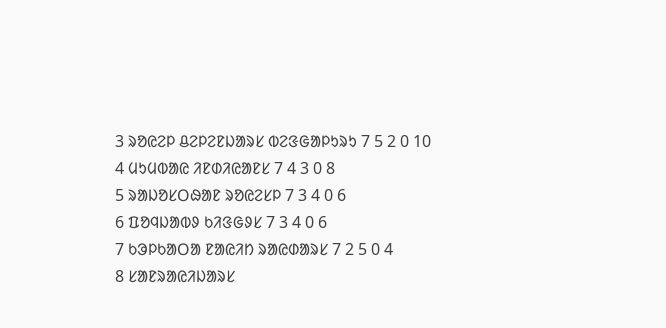3 ᱨᱚᱭᱮᱞ ᱪᱮᱞᱮᱱᱡᱟᱨᱥ ᱵᱮᱝᱜᱟᱞᱩᱨᱩ 7 5 2 0 10
4 ᱢᱩᱢᱵᱟᱭ ᱤᱱᱰᱤᱭᱟᱱᱥ 7 4 3 0 8
5 ᱨᱟᱡᱚᱥᱛᱷᱟᱱ ᱨᱚᱭᱮᱥᱞ 7 3 4 0 6
6 ᱯᱚᱧᱡᱟᱵᱽ ᱠᱤᱝᱜᱽᱥ 7 3 4 0 6
7 ᱠᱳᱞᱠᱟᱛᱟ ᱱᱟᱭᱤᱴ ᱨᱟᱭᱰᱟᱨᱥ 7 2 5 0 4
8 ᱥᱟᱱᱨᱟᱭᱤᱡᱟᱨᱥ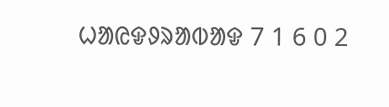ᱦᱟᱭᱫᱽᱨᱟᱵᱟᱫ 7 1 6 0 2